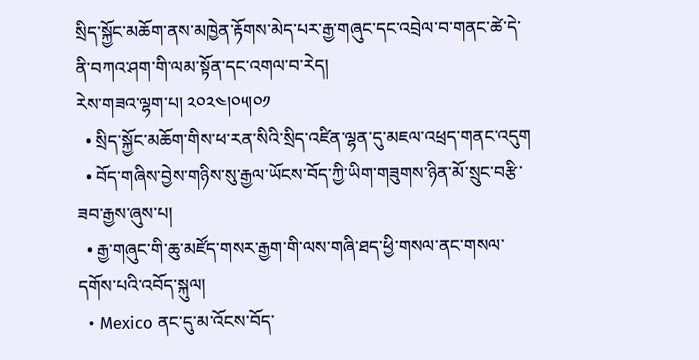སྲིད་སྐྱོང་མཆོག་ནས་མཁྱེན་རྟོགས་མེད་པར་རྒྱ་གཞུང་དང་འབྲེལ་བ་གནང་ཚེ་དེ་ནི་བཀའ་ཤག་གི་ལམ་སྟོན་དང་འགལ་བ་རེད།
རེས་གཟའ་ལྷག་པ། ༢༠༢༤།༠༥།༠༡
  • སྲིད་སྐྱོང་མཆོག་གིས་ཕ་རན་སིའི་སྲིད་འཛིན་ལྷན་དུ་མཇལ་འཕྲད་གནང་འདུག
  • བོད་གཞིས་བྱེས་གཉིས་སུ་རྒྱལ་ཡོངས་བོད་ཀྱི་ཡིག་གཟུགས་ཉིན་མོ་སྲུང་བརྩི་ཟབ་རྒྱས་ཞུས་པ།
  • རྒྱ་གཞུང་གི་ཆུ་མཛོད་གསར་རྒྱག་གི་ལས་གཞི་ཐད་ཕྱི་གསལ་ནང་གསལ་དགོས་པའི་འབོད་སྐུལ།
  • Mexico ནང་དུ་མ་འོངས་བོད་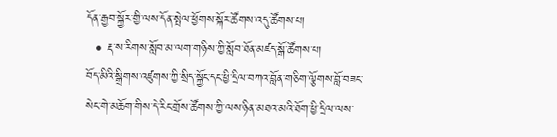དོན་རྒྱབ་སྐྱོར་གྱི་ལས་དོན་སྤེལ་ཕྱོགས་སྐོར་ཚོགས་འདུ་ཚོགས་པ།
  • རྡ་ས་རིགས་སློབ་མ་ལག་གཉིས་ཀྱི་སློབ་ཐོན་མཛད་སྒོ་ཚོགས་པ།
བོད་མིའི་སྒྲིགས་འཛུགས་ཀྱི་སྲིད་སྐྱོང་དང་ཕྱི་དྲིལ་བཀའ་བློན་གཅིག་ལྕོགས་བློ་བཟང་སེང་གེ་མཆོག་གིས་དེ་རིང་གྲོས་ཚོགས་ཀྱི་ལས་ཉིན་མཐའ་མའི་ཐོག་ཕྱི་དྲིལ་ལས་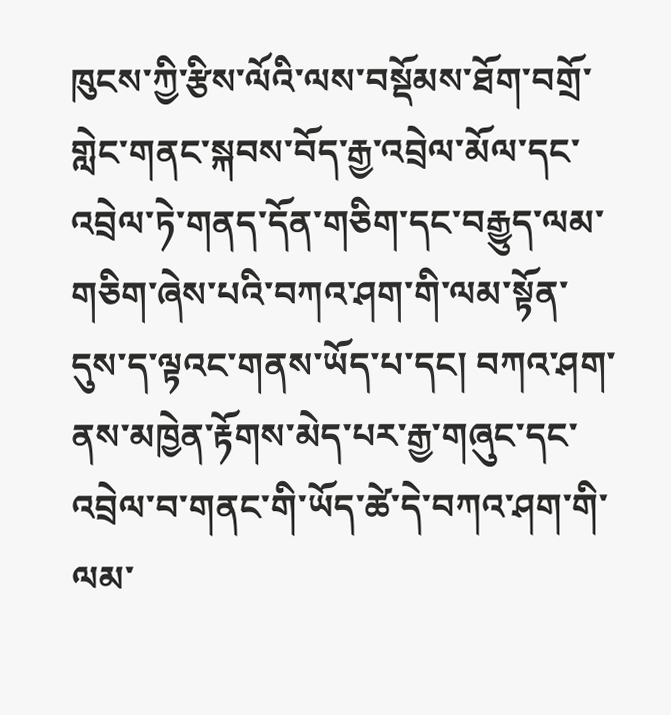ཁུངས་ཀྱི་རྩིས་ལོའི་ལས་བསྡོམས་ཐོག་བགྲོ་གླེང་གནང་སྐབས་བོད་རྒྱ་འབྲེལ་མོལ་དང་འབྲེལ་ཏེ་གནད་དོན་གཅིག་དང་བརྒྱུད་ལམ་གཅིག་ཞེས་པའི་བཀའ་ཤག་གི་ལམ་སྟོན་དུས་ད་ལྟའང་གནས་ཡོད་པ་དང། བཀའ་ཤག་ནས་མཁྱེན་རྟོགས་མེད་པར་རྒྱ་གཞུང་དང་འབྲེལ་བ་གནང་གི་ཡོད་ཚེ་དེ་བཀའ་ཤག་གི་ལམ་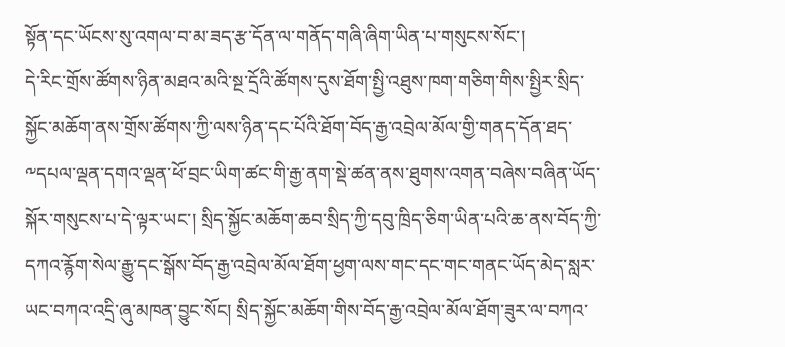སྟོན་དང་ཡོངས་སུ་འགལ་བ་མ་ཟད་རྩ་དོན་ལ་གནོད་གཞི་ཞིག་ཡིན་པ་གསུངས་སོང་།
དེ་རིང་གྲོས་ཚོགས་ཉིན་མཐའ་མའི་སྔ་དྲོའི་ཚོགས་དུས་ཐོག་སྤྱི་འཐུས་ཁག་གཅིག་གིས་སྤྱིར་སྲིད་སྐྱོང་མཆོག་ནས་གྲོས་ཚོགས་ཀྱི་ལས་ཉིན་དང་པོའི་ཐོག་བོད་རྒྱ་འབྲེལ་མོལ་གྱི་གནད་དོན་ཐད་༸དཔལ་ལྡན་དགའ་ལྡན་ཕོ་བྲང་ཡིག་ཚང་གི་རྒྱ་ནག་སྡེ་ཚན་ནས་ཐུགས་འགན་བཞེས་བཞིན་ཡོད་སྐོར་གསུངས་པ་དེ་ལྟར་ཡང་། སྲིད་སྐྱོང་མཆོག་ཆབ་སྲིད་ཀྱི་དབུ་ཁྲིད་ཅིག་ཡིན་པའི་ཆ་ནས་བོད་ཀྱི་དཀའ་རྙོག་སེལ་རྒྱུ་དང་སྒོས་བོད་རྒྱ་འབྲེལ་མོལ་ཐོག་ཕྱག་ལས་གང་དང་གང་གནང་ཡོད་མེད་སླར་ཡང་བཀའ་འདྲི་ཞུ་མཁན་བྱུང་སོང། སྲིད་སྐྱོང་མཆོག་གིས་བོད་རྒྱ་འབྲེལ་མོལ་ཐོག་ཟུར་ལ་བཀའ་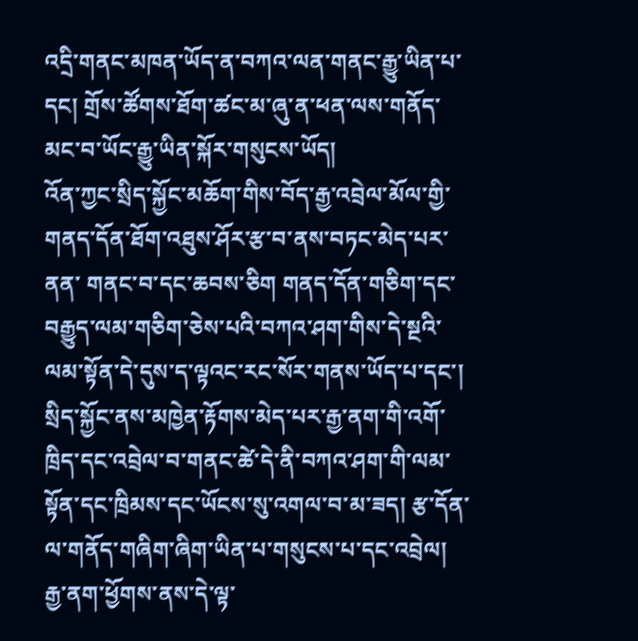འདྲི་གནང་མཁན་ཡོད་ན་བཀའ་ལན་གནང་རྒྱུ་ཡིན་པ་དང། གྲོས་ཚོགས་ཐོག་ཚང་མ་ཞུ་ན་ཕན་ལས་གནོད་མང་བ་ཡོང་རྒྱུ་ཡིན་སྐོར་གསུངས་ཡོད།
འོན་ཀྱང་སྲིད་སྐྱོང་མཆོག་གིས་བོད་རྒྱ་འབྲེལ་མོལ་གྱི་གནད་དོན་ཐོག་འཐུས་ཤོར་རྩ་བ་ནས་བཏང་མེད་པར་ནན་ གནང་བ་དང་ཆབས་ཅིག གནད་དོན་གཅིག་དང་བརྒྱུད་ལམ་གཅིག་ཅེས་པའི་བཀའ་ཤག་གིས་དེ་སྔའི་ལམ་སྟོན་དེ་དུས་ད་ལྟའང་རང་སོར་གནས་ཡོད་པ་དང་། སྲིད་སྐྱོང་ནས་མཁྱེན་རྟོགས་མེད་པར་རྒྱ་ནག་གི་འགོ་ཁྲིད་དང་འབྲེལ་བ་གནང་ཚེ་དེ་ནི་བཀའ་ཤག་གི་ལམ་སྟོན་དང་ཁྲིམས་དང་ཡོངས་སུ་འགལ་བ་མ་ཟད། རྩ་དོན་ལ་གནོད་གཞིག་ཞིག་ཡིན་པ་གསུངས་པ་དང་འབྲེལ། རྒྱ་ནག་ཕྱོགས་ནས་དེ་ལྟ་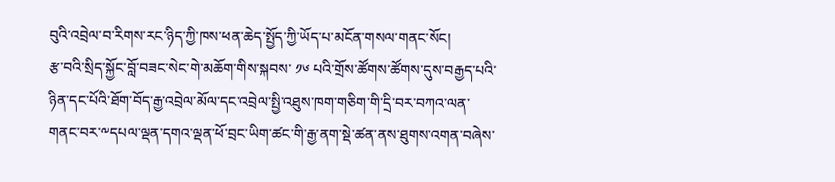བུའི་འབྲེལ་བ་རིགས་རང་ཉིད་ཀྱི་ཁས་ཕན་ཆེད་སྤྱོད་ཀྱི་ཡོད་པ་མངོན་གསལ་གནང་སོང།
རྩ་བའི་སྲིད་སྐྱོང་བློ་བཟང་སེང་གེ་མཆོག་གིས་སྐབས་ ༡༦ པའི་གྲོས་ཚོགས་ཚོགས་དུས་བརྒྱད་པའི་ཉིན་དང་པོའི་ཐོག་བོད་རྒྱ་འབྲེལ་མོལ་དང་འབྲེལ་སྤྱི་འཐུས་ཁག་གཅིག་གི་དྲི་བར་བཀའ་ལན་གནང་བར་༸དཔལ་ལྡན་དགའ་ལྡན་ཕོ་བྲང་ཡིག་ཚང་གི་རྒྱ་ནག་སྡེ་ཚན་ནས་ཐུགས་འགན་བཞེས་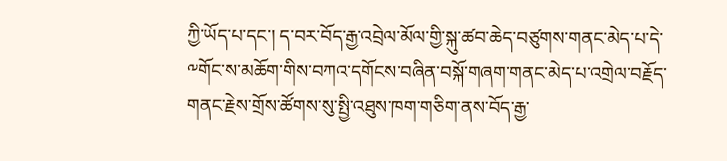ཀྱི་ཡོད་པ་དང་། ད་བར་བོད་རྒྱ་འབྲེལ་མོལ་གྱི་སྐུ་ཚབ་ཆེད་བཙུགས་གནང་མེད་པ་དེ་༸གོང་ས་མཆོག་གིས་བཀའ་དགོངས་བཞིན་བསྐོ་གཞག་གནང་མེད་པ་འགྲེལ་བརྗོད་གནང་རྗེས་གྲོས་ཚོགས་སུ་སྤྱི་འཐུས་ཁག་གཅིག་ནས་བོད་རྒྱ་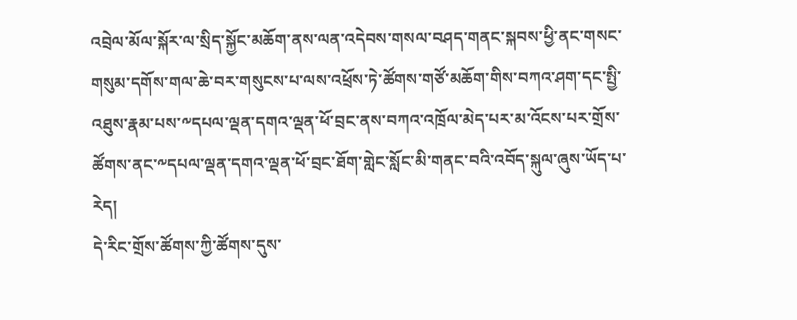འབྲེལ་མོལ་སྐོར་ལ་སྲིད་སྐྱོང་མཆོག་ནས་ལན་འདེབས་གསལ་བཤད་གནང་སྐབས་ཕྱི་ནང་གསང་གསུམ་དགོས་གལ་ཆེ་བར་གསུངས་པ་ལས་འཕྲོས་ཏེ་ཚོགས་གཙོ་མཆོག་གིས་བཀའ་ཤག་དང་སྤྱི་འཐུས་རྣམ་པས་༸དཔལ་ལྡན་དགའ་ལྡན་ཕོ་བྲང་ནས་བཀའ་འཁྲོལ་མེད་པར་མ་འོངས་པར་གྲོས་ཚོགས་ནང་༸དཔལ་ལྡན་དགའ་ལྡན་ཕོ་བྲང་ཐོག་གླེང་སློང་མི་གནང་བའི་འབོད་སྐུལ་ཞུས་ཡོད་པ་རེད།
དེ་རིང་གྲོས་ཚོགས་ཀྱི་ཚོགས་དུས་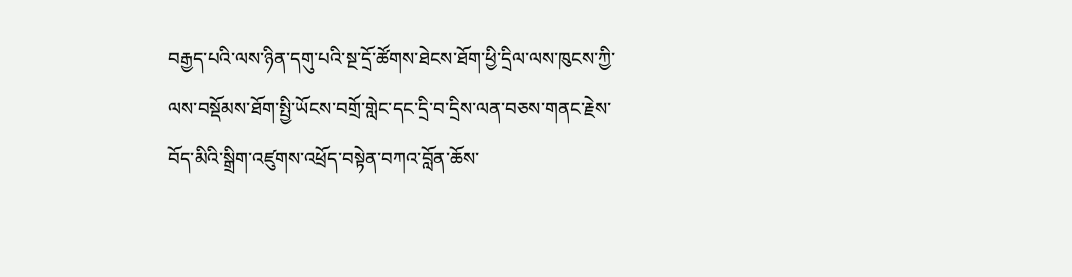བརྒྱད་པའི་ལས་ཉིན་དགུ་པའི་སྔ་དྲོ་ཚོགས་ཐེངས་ཐོག་ཕྱི་དྲིལ་ལས་ཁུངས་ཀྱི་ལས་བསྡོམས་ཐོག་སྤྱི་ཡོངས་བགྲོ་གླེང་དང་དྲི་བ་དྲིས་ལན་བཅས་གནང་རྗེས་བོད་མིའི་སྒྲིག་འཛུགས་འཕྲོད་བསྟེན་བཀའ་བློན་ཆོས་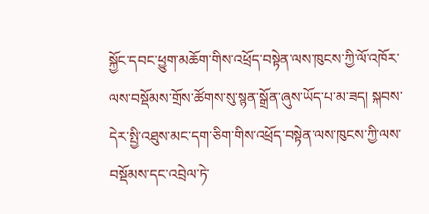སྐྱོང་དབང་ཕྱུག་མཆོག་གིས་འཕྲོད་བསྟེན་ལས་ཁུངས་ཀྱི་ལོ་འཁོར་ལས་བསྡོམས་གྲོས་ཚོགས་སུ་སྙན་སྒྲོན་ཞུས་ཡོད་པ་མ་ཟད། སྐབས་དེར་སྤྱི་འཐུས་མང་དག་ཅིག་གིས་འཕྲོད་བསྟེན་ལས་ཁུངས་ཀྱི་ལས་བསྡོམས་དང་འབྲེལ་ཏེ་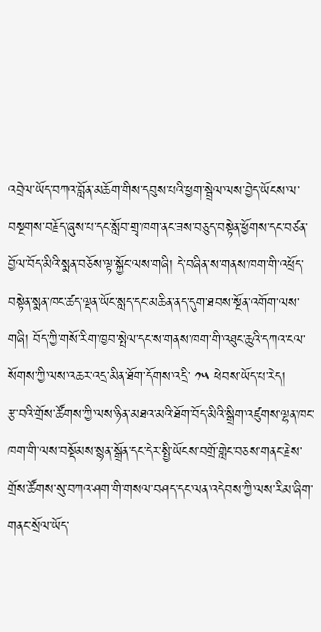འབྲེལ་ཡོད་བཀའ་བློན་མཆོག་གིས་དབུས་པའི་ཕྱག་སྦྲེལ་ལས་བྱེད་ཡོངས་ལ་བསྔགས་བརྗོད་ཞུས་པ་དང་སློབ་གྲྭ་ཁག་ནང་ཟས་བཅུད་བསྟེན་ཕྱོགས་དང་བཙན་བྱོལ་བོད་མིའི་སྨན་བཅོས་ལྟ་སྐྱོང་ལས་གཞི། དེ་བཞིན་ས་གནས་ཁག་གི་འཕྲོད་བསྟེན་སྨན་ཁང་ཚད་ལྡན་ཡོང་སླད་དང་མཆིན་ནད་དུག་ཐབས་སྔོན་འགོག་ལས་གཞི། བོད་ཀྱི་གསོ་རིག་ཁྱབ་སྤེལ་དང་ས་གནས་ཁག་གི་འཐུང་ཆུའི་དཀའ་ངལ་སོགས་ཀྱི་ལས་འཆར་འདྲ་མིན་ཐོག་དོགས་འདྲི་ ༡༥ ཕེབས་ཡོད་པ་རེད།
རྩ་བའི་གྲོས་ཚོགས་ཀྱི་ལས་ཉིན་མཐའ་མའི་ཐོག་བོད་མིའི་སྒྲིག་འཛུགས་ལྷན་ཁང་ཁག་གི་ལས་བསྡོམས་སྙན་སྒྲོན་དང་དེར་སྤྱི་ཡོངས་བགྲོ་གླེང་བཅས་གནང་རྗེས་གྲོས་ཚོགས་སུ་བཀའ་ཤག་གི་གསལ་བཤད་དང་ལན་འདེབས་ཀྱི་ལས་རིམ་ཞིག་གནང་སྲོལ་ཡོད་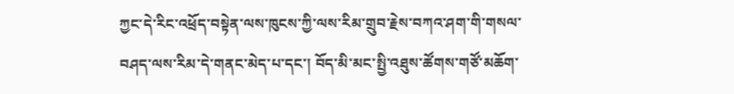ཀྱང་དེ་རིང་འཕྲོད་བསྟེན་ལས་ཁུངས་ཀྱི་ལས་རིམ་གྲུབ་རྗེས་བཀའ་ཤག་གི་གསལ་བཤད་ལས་རིམ་དེ་གནང་མེད་པ་དང་། བོད་མི་མང་སྤྱི་འཐུས་ཚོགས་གཙོ་མཆོག་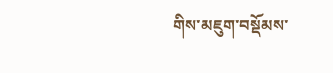གིས་མཇུག་བསྡོམས་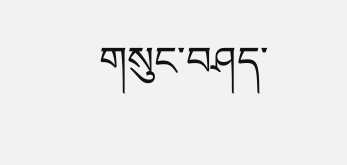གསུང་བཤད་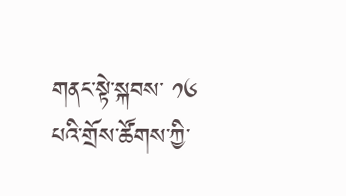གནང་སྟེ་སྐབས་ ༡༦ པའི་གྲོས་ཚོགས་ཀྱི་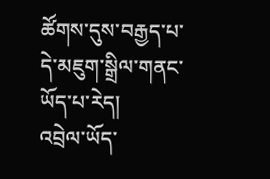ཚོགས་དུས་བརྒྱད་པ་དེ་མཇུག་སྒྲིལ་གནང་ཡོད་པ་རེད།
འབྲེལ་ཡོད་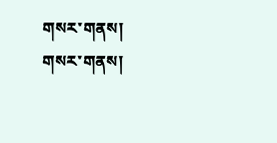གསར་གནས།
གསར་གནས།